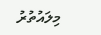މިލައުތުރު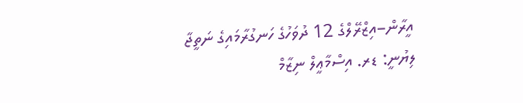އީރާން–އިޒްރޭލްގެ 12 ދުވަހުގެ ހަނގުރާމައިގެ ނަތީޖާ
ލިޔުނީ: ޑރ. އިސްމާޢީލް ނިޒާމް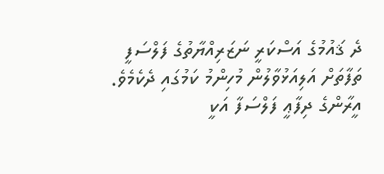ދެ ޤައުމުގެ އަސްކަރީ ނަޒަރިއްޔާތުގެ ފަލްސަފީ ތަފާތަށް އަލިއަޅުވާލުން މުހިންމު ކަމުގައި ދެކެމެވެ. އީރާންގެ ދިފާޢީ ފަލްސަފާ އަކީ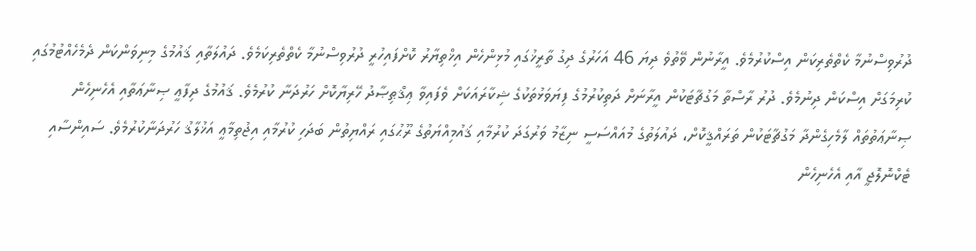ދުރުވިސްނުމާ ކެތްތެރިކަން އިސްކުރުމެވެ. އީރާނުން ވޭތުވެ ދިޔަ 46 އަހަރުގެ ދިގު ތާރީޚުގައި މުޅިންހެން އިޚްތިޔާރު ކޮށްފައިހުރީ ދުރުވިސްނުމާ ކެތްތެރިކަމެވެ. ދައުލަތާއި ޤައުމުގެ މިނިވަންކަން ދެމެހެއްޓުމުގައި ކުރިމަގަށް އިސްކަން ދިނުމެވެ. ދުރު ރާސްތާ މަގުޗާޓަކުން އީރާނަށް ދަތިކުރުމުގެ ފިޔަވަޅުތަކުގެ ޝިކާރައަކަށް ވެފައިވާ ޢިޤްޠިޞާދު ހޭރިޔާކޮށް ހަރުދަނާ ކުރުމެވެ. ޤައުމުގެ ދިފާޢީ ޞިނާޢަތާއި އެހެނިހެން ޞިނާޢަތުތައް ލާމެހިގެންދާ މަގުޗާޓަކުން ތަރައްޤީކޮށް، ދައުލަތުގެ މުއައްސަސީ ނިޒާމު ވަރުގަދަ ކުރުމާއި ޤައުމިއްޔަތުގެ ރޫޙުގައި ރައްޔިތުން ބަދަހި ކުރުމާއި އިޖުތިމާޢީ އަޚުލާޤު ހަރުދަނާކުރުމެވެ. ސައިންސާއި ޓެކްނޮލޮޖީ އާއި އެހެނިހެން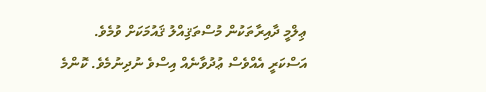ޢިލްމީ ދާއިރާތަކުން މުސްތަޤިއްލު ޤައުމަކަށް ވުމެވެ. އަސްކަރީ އެއްވެސް ޢުދުވާނެއް އިސްވެ ނުދިނުމެވެ. ކޮންމެ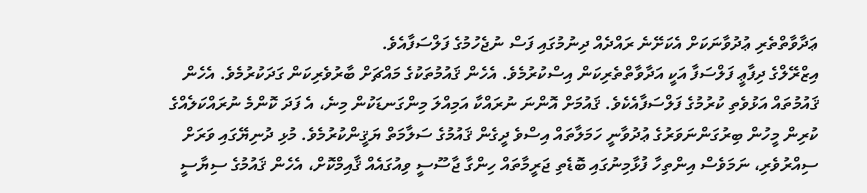ޢަދާވާތްތެރި ޢުދުވާނަކަށް އެކަށޭނެ ރައްދެއް ދިނުމުގައި ފަސް ނުޖެހުމުގެ ފަލްސަފާއެވެ.
އިޒްރޭލްގެ ދިފާޢީ ފަލްސަފާ އަކީ އަދާވާތްތެރިކަން އިސްކުރުމެވެ. އެހެން ޤައުމުތަކުގެ މައްޗަށް ބާރުވެރިކަން ގަދަކުރުމެވެ. އެހެން ޤައުމުތައް އަޅުވެތި ކުރުމުގެ ފަލްސަފާއެކެވެ. ޤައުމަށް އޮންނަ ނުރައްކާ އަމިއްލަ މިންގަނޑަކުން މިނެ، އެ ފަދަ ކޮންމެ ނުރައްކަލެއްގެ ކުރިން މީހުން ބިރުގަންނަވަރުގެ ޢުދުވާނީ ހަމަލާތައް އިސްވެ ދީގެން ޤައުމުގެ ސަލާމަތް ޔަޤީންކުރުމެވެ. މުޅި ދުނިޔޭގައި ވަރަށް ސިއްރުވެރި، ނަމަވެސް އިންތިހާ ފުޅާމިނުގައި ބޮޑެތި ޖަރީމާތައް ހިންގާ ޖާސޫސީ ވިއުގައެއް ޤާއިމްކޮށް، އެހެން ޤައުމުގެ ސިޔާސީ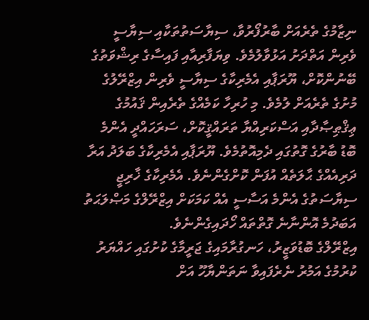ނިޒާމުގެ ތެރެއަށް ބާރުފޯރުވާ، ސިޔާސަތުތަކާއި ސިޔާސީ ވެރިން އަތްދަށު އަޅުވާލުމެވެ. ވިޔަފާރިއާއި ފައިސާގެ ރިޝްވަތުގެ ބޭނުންކޮށް، ޔޫރަޕާއި އެމެރިކާގެ ސިޔާސީ ވެރިން އިޒްރޭލުގެ މުށުގެ ތެރެއަށް ލުމެވެ. މި ހުރިހާ ކަމެއްގެ ތެރެއިން ޤައުމުގެ ޢިޤްޠިޞާދާއި އަސްކަރިއްޔާ ތަރައްޤީކޮށް، ސަރަހައްދީ އެންމެ ބޮޑު ބާރުގެ ގޮތުގައި ދެމިއޮތުމެވެ. ޔޫރަޕާއި އެމެރިކާގެ ބަލަދު އަރާ ދަރިއެއްގެ ޙާލަތެއް އުފަން ކޮށްގެންނެވެ. އެމެރިކާގެ ޚާރިޖީ ސިޔާސަތުގެ އެންމެ އަސާސީ އެއް ކަމަކަށް އިޒްރޭލްގެ މަޞްލަޙަތު އަބަދުމެ އޮންނާނެ ގޮތްތައް ހޯދައިގެންނެވެ.
އިޒްރޭލްގެ ބޮޑުވަޒީރު، ހަނގުރާމައިގެ ޖަރީމާގެ ކުށުގައި ހައްޔަރު ކުރުމުގެ އަމުރު ނެރެފައިވާ ނަތަންޔާހޫ އަށް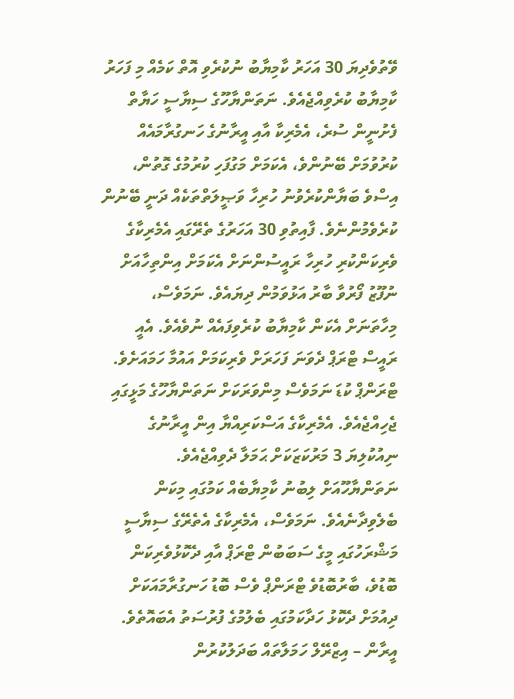ވޭތުވެދިޔަ 30 އަހަރު ކާމިޔާބު ނުކުރެވި އޮތް ކަމެއް މި ފަހަރު ކާމިޔާބު ކުރެވިއްޖެއެވެ. ނަތަންޔާހޫގެ ސިޔާސީ ހަޔާތް ފެށުނީން ސުރެ، އެމެރިކާ އާއި އީރާނުގެ ހަނގުރާމައެއް ކުރުވުމަށް ބޭނުންވެ، އެކަމަށް މަގުފަހި ކުރުމުގެ ގޮތުން، އިސްވެ ބަޔާންކުރެވުނު ހުރިހާ ވަޞީލަތްތަކެއް ދަނީ ބޭނުން ކުރެވެމުންނެވެ. ފާއިތުވި 30 އަހަރުގެ ތެރޭގައި އެމެރިކާގެ ވެރިކަންކުރި ހުރިހާ ރައީސުންނަށް އެކަމަށް އިންތިހާއަށް ނުފޫޒު ފޯރުވާ ބާރު އަޅުވަމުން ދިޔައެވެ. ނަމަވެސް، މިހާތަނަށް އެކަން ކާމިޔާބު ކުރެވިފައެއް ނުވެއެވެ. އެއީ ރައީސް ޓްރަޕް ދެވަނަ ފަހަރަށް ވެރިކަމަށް އައުމާ ހަމައަށެވެ. ޓްރަންޕް ކުޑަ ނަމަވެސް މިންވަރަކަށް ނަތަންޔާހޫގެ މަޅީގައި ޖެހިއްޖެއެވެ. އެމެރިކާގެ އަސްކަރިއްޔާ އިން އީރާނުގެ ނިއުކުލިޔަ 3 މަރުކަޒަކަށް ޙަމަލާ ދެވިއްޖެއެވެ. ނަތަންޔާހޫއަށް ލިބުނު ކާމިޔާބެއް ކަމުގައި މިކަން ބެލެވިދާނެއެވެ. ނަމަވެސް، އެމެރިކާގެ އެތެރޭގެ ސިޔާސީ މަޝްރަހުގައި މީގެ ސަބަބުން ޓްރަޕް އާއި ދެކޮޅުވެރިކަން ބޮޑުވެ، ބާރުބޮޑުވެ ޓްރަންޕް ވެސް ބޮޑު ހަނގުރާމައަކަށް ދިއުމަށް ދެކޮޅު ހަދާކަމުގައި ބެލުމުގެ ފުރުސަތު އެބައޮތެވެ. އީރާން – އިޒްރޭލް ހަމަލާތައް ބަދަލުކުރުން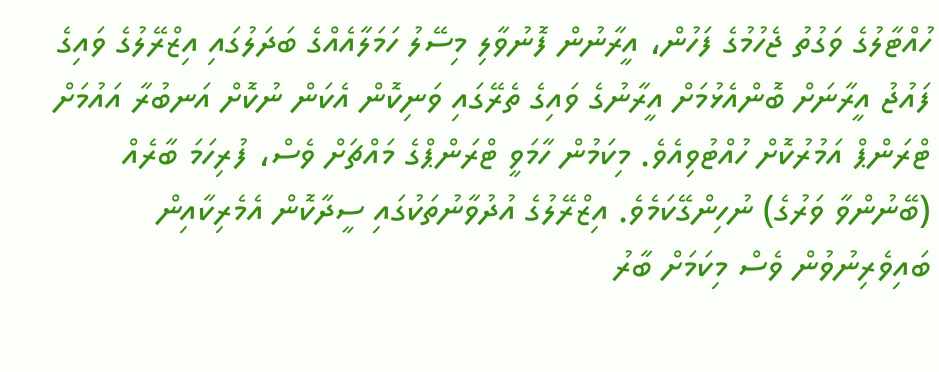ހުއްޓާލުގެ ވަގުތު ޖެހުމުގެ ފަހުން، އީރާނުން ފޮނުވާލި މިސޭލު ހަމަލާއެއްގެ ބަދަލުގައި އިޒްރޭލުގެ ވައިގެ ފައުޖު އީރާނަށް ބޮންއެޅުމަށް އީރާނުގެ ވައިގެ ތެރޭގައި ވަނިކޮން އެކަން ނުކޮށް އަނބުރާ އައުމަށް ޓްރަންޕް އަމުރުކޮށް ހުއްޓުވިއެވެ. މިކަމުން ހާމަވީ ޓްރަންޕްގެ މައްޗަށް ވެސް، ފުރިހަމަ ބާރެއް (ބޭނުންވާ ވަރުގެ) ނުހިންގޭކަމެވެ. އިޒްރޭލުގެ އުދުވާނުތަކުގައި ސީދާކޮން އެމެރިކާއިން ބައިވެރިނުވުން ވެސް މިކަމަށް ބާރު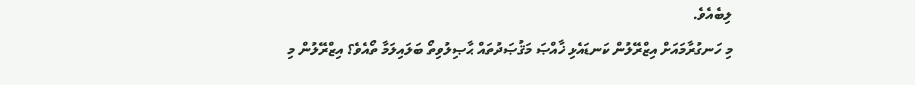ލިބެއެވެ.
މި ހަނގުރާމައަށް އިޒްރޭލުން ކަނޑައެޅި ޚާއްޞަ މަޤުޞަދުތައް ޙާޞިލުވިތޯ ބަލައިލަމާ ތޯއެވެ؟ އިޒްރޭލުން މި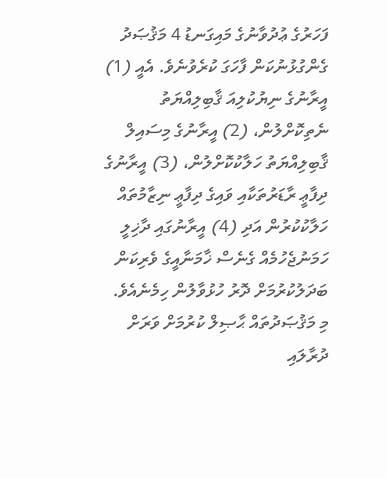ފަހަރުގެ ޢުދުވާނުގެ މައިގަނޑު 4 މަޤުޞަދު ގެންގުޅުނުކަން ފާހަގަ ކުރެވުނެވެ. އެއީ (1) އީރާނުގެ ނިޔުކުލިއަ ޤާބިލިއްޔަތު ނެތިކޮށްލުން، (2) އީރާނުގެ މިސައިލް ޤާބިލިއްޔަތު ހަލާކުކޮށްލުން، (3) އީރާނުގެ ދިފާޢީ ރާޑަރުތަކާއި ވައިގެ ދިފާޢީ ނިޒާމުތައް ހަލާކުކުރުން އަދި (4) އީރާނުގައި ދާޚިލީ ހަމަނުޖެހުމެއް ގެނެސް ޚާމަނާއީގެ ވެރިކަން ބަދަލުކުރުމަށް ދޮރު ހުޅުވާލުން ހިމެނެއެވެ.
މި މަޤުޞަދުތައް ޙާޞިލް ކުރުމަށް ވަރަށް ދުރާލައި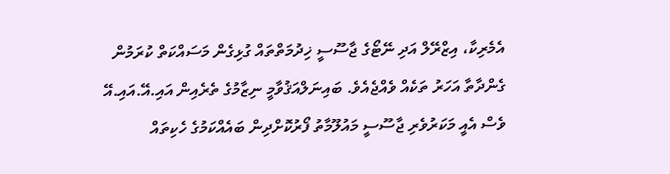އެމެރިކާ، އިޒްރޭލް އަދި ނޭޓޯގެ ޖާސޫސީ ޚިދުމަތްތައް ގުޅިގެން މަސައްކަތް ކުރަމުން ގެންދާތާ އަހަރު ތަކެއް ވެއްޖެއެވެ. ބައިނަލްއަޤުވާމީ ނިޒާމުގެ ތެރެއިން އައި.އޭ.އައި.އޭ ވެސް އެއީ މަކަރުވެރި ޖާސޫސީ މައުލޫމާތު ފޯރުކޮށްދިން ބައެއްކަމުގެ ހެކިތައް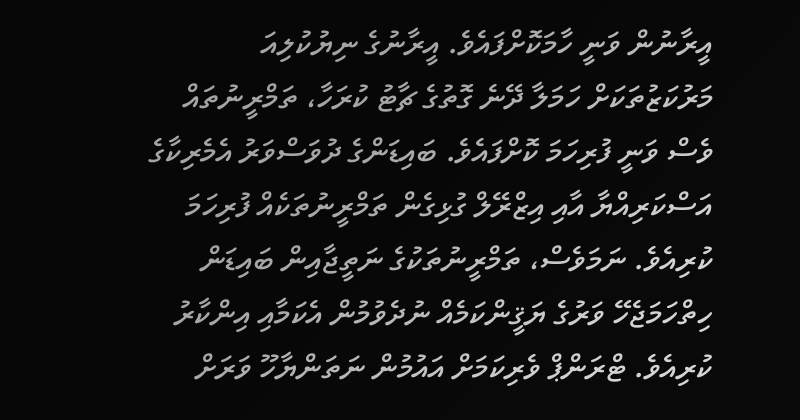އީރާނުން ވަނީ ހާމަކޮށްފައެވެ. އީރާނުގެ ނިޔުކުލިއަ މަރުކަޒުތަކަށް ހަމަލާ ދޭނެ ގޮތުގެ ޗާޓު ކުރަހާ، ތަމްރީނުތައް ވެސް ވަނީ ފުރިހަމަ ކޮށްފައެވެ. ބައިޑަންގެ ދުވަސްވަރު އެމެރިކާގެ އަސްކަރިއްޔާ އާއި އިޒްރޭލް ގުޅިގެން ތަމްރީނުތަކެއް ފުރިހަމަ ކުރިއެވެ. ނަމަވެސް، ތަމްރީނުތަކުގެ ނަތީޖާއިން ބައިޑަން ހިތްހަމަޖެހޭ ވަރުގެ ޔަޤީންކަމެއް ނުދެވުމުން އެކަމާއި އިންކާރު ކުރިއެވެ. ޓްރަންޕް ވެރިކަމަށް އައުމުން ނަތަންޔާހޫ ވަރަށް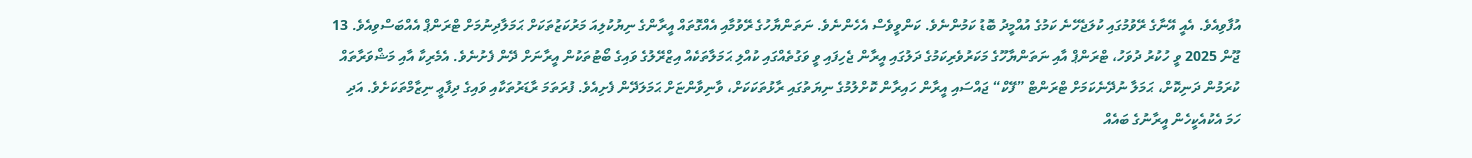އުފާވިއެވެ. އެއީ އޭނާގެ ރޭވުމުގައި ކުލަޖެހޭނެ ކަމުގެ އުއްމީދު ބޮޑު ކަމުންނެވެ. ކަންވީވެސް އެހެންނެވެ. ނަތަންޔާހުގެ ރޭވުމާއި އެއްގޮތައް އީރާންގެ ނިޔުކުލިއަ މަރުކަޒުތަކަށް ޙަމަލާދިނުމަށް ޓްރަންޕް އެއްބަސްވިއެވެ. 13 ޖޫން 2025 ވީ ހުކުރު ދުވަހު، ޓްރަންޕް އާއި ނަތަންޔާހޫގެ މަކަރުވެރިކަމުގެ ދަލުގައި އީރާން ޖެހިފައި ވީ ވަގުތެއްގައި ކުއްލި ޙަމަލާތަކެއް އިޒްރޭލުގެ ވައިގެ ބޯޓުތަކުން އީރާނަށް ދޭން ފެށުނެވެ. އެމެރިކާ އާއި މަޝްވަރާތައް ކުރަމުން ދަނިކޮށް، ޙަމަލާ ނުދޭނެކަމަށް ޓްރަންޓް ”ފޭކް“ ޖައްސައި އީރާން ހައިރާން ކޮށްލުމުގެ ނިޔަތުގައި ރާޅުތަކަކަށް، ވާނިވާންޏަށް ޙަމަލަދޭން ފެށިއެވެ. ފުރަތަމަ ރާޑަރުތަކާއި ވައިގެ ދިފާޢީ ނިޒާމްތަކަށެވެ. އަދި ހަމަ އެކުއެކީހެން އީރާނުގެ ބައެއް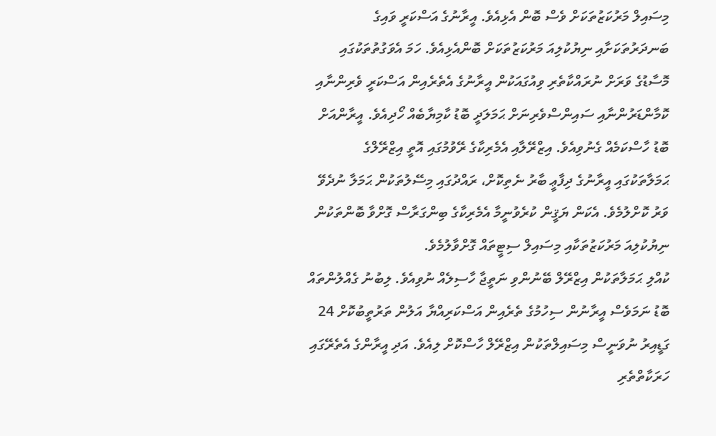މިސައިލް މަރުކަޒުތަކަށް ވެސް ބޮން އެޅިއެވެ. އީރާނުގެ އަސްކަރީ ވައިގެ ބަނދަރުތަކަށާއި ނިޔުކުލިއަ މަރުކަޒުތަކަށް ބޮންއެޅިއެވެ. ހަމަ އެވަގުތުތަކުގައި މޮސާޑުގެ ވަރަށް ނުރައްކާތެރި ވިއުގައަކުން އީރާނުގެ އެތެރެއިން އަސްކަރީ ވެރިންނާއި ކޮމާންޑަރުންނާއި ސައިންސްވެރިނަށް ޙަމަލަދީ ބޮޑު ކާމިޔާބެއް ހޯދިއެވެ. އީރާންއަށް ބޮޑު ހާސްކަމެއް ގެނުވިއެވެ. އިޒްރޭލާއި އެމެރިކާގެ ރޭވުމުގައި އޮތީ އިޒްރޭލްގެ ޙަމަލާތަކުގައި އީރާނުގެ ދިފާޢީ ބާރު ނެތިކޮށް، ރައްދުގައި މިސޭލުތަކުން ޙަމަލާ ނުދެވޭ ވަރު ކޮށްލުމެވެ. އެކަން ޔަޤީން ކުރެވުނީމާ އެމެރިކާގެ ބިންގަރާސް ގޮށްވާ ބޮންތަކުން ނިޔުކުލިއަ މަރުކަޒުތަކާއި މިސައިލް ސިޓީތައް ގޮށްވާލުމެވެ.
ކުއްލި ޙަމަލާތަކުން އިޒްރޭލް ބޭނުންވި ނަތީޖާ ހާސިލެއް ނުވިއެވެ. ލިބުނު ގެއްލުންތައް ބޮޑު ނަމަވެސް އީރާނުން ސިހުމުގެ ތެރެއިން އަސްކަރިއްޔާ އަލުން ތަރުތީބުކޮށް 24 ގަޑީއިރު ނުވަނީސް މިސައިލްތަކުން އިޒްރޭލް ހާސްކޮށް ލިއެވެ. އަދި އީރާންގެ އެތެރޭގައި ހަރަކާތްތެރި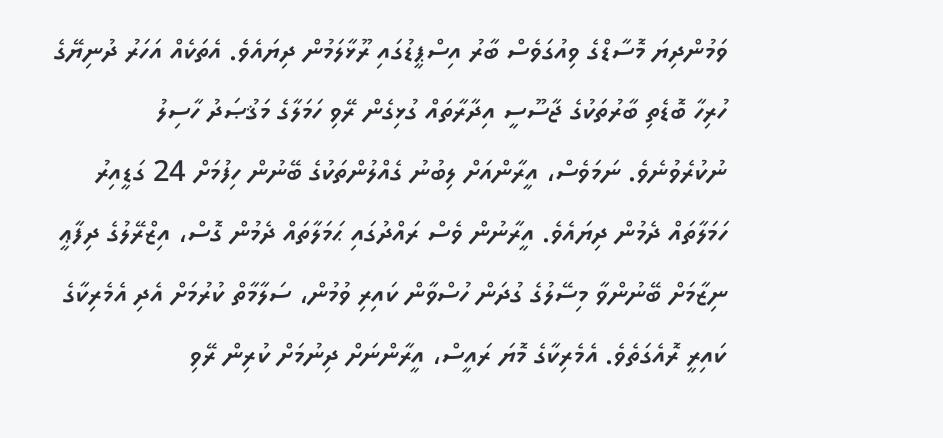ވަމުންދިޔަ މޮސާޑްގެ ވިއުގަވެސް ބާރު އިސްޕީޑުގައި ރޫޅާލަމުން ދިޔައެވެ. އެތަކެއް އަހަރު ދުނިޔޭގެ ހުރިހާ ބޮޑެތި ބާރުތަކުގެ ޖާސޫސީ އިދާރާތައް ގުޅިގެން ރޭވި ހަމަލާގެ މަޤުޞަދު ހާސިލު ނުކުރެވުނެވެ. ނަމަވެސް، އީރާންއަށް ލިބުނު ގެއްލުންތަކުގެ ބޭނުން ހިފުމަށް 24 ގަޑީއިރު ހަމަލާތައް ދެމުން ދިޔައެވެ. އީރާނުން ވެސް ރައްދުގައި ޙަމަލާތައް ދެމުން ގޮސް، އިޒްރޭލުގެ ދިފާޢީ ނިޒާމަށް ބޭނުންވާ މިސޭލުގެ ގުދަން ހުސްވާން ކައިރި ވުމުން، ސަލާމާތް ކުރުމަށް އެދި އެމެރިކާގެ ކައިރީ ރޮއެގަތެވެ. އެމެރިކާގެ މޮޔަ ރައީސް، އީރާންނަށް ދިނުމަށް ކުރިން ރޭވި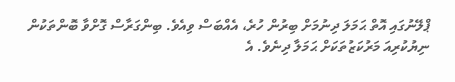ޕްލޭނުގައި އޮތް ޙަމަލަ ދިނުމަށް ބިރުން ހުރެ، އެއްބަސް ވިއެވެ. ބިންގަރާސް ގޮށްވާ ބޮންތަކުން ނިޔުކުރިއަ މަރުކަޒުތަކަށް ޙަމަލާ ދިނެވެ. އެ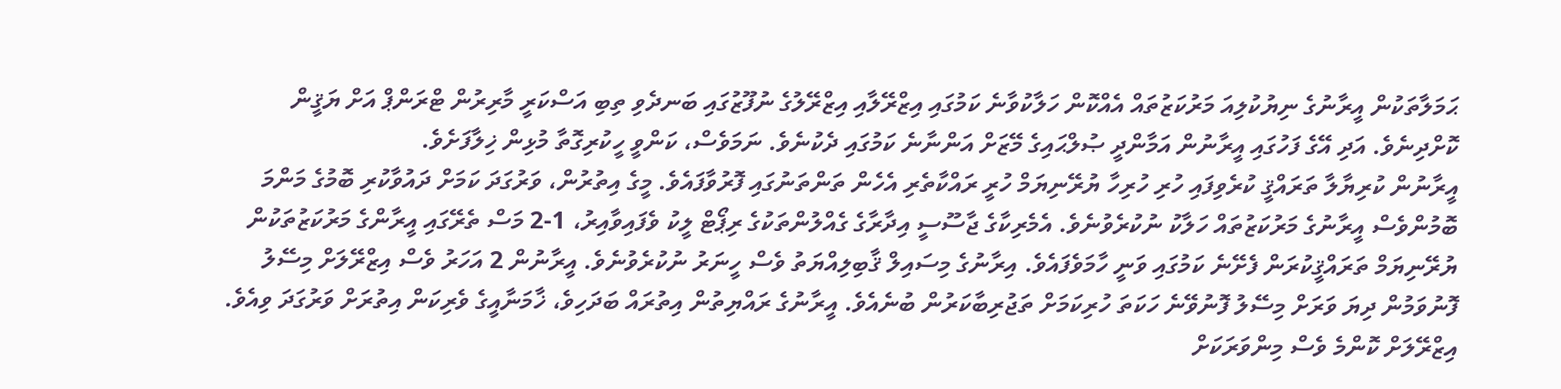ޙަމަލާތަކުން އީރާނުގެ ނިޔުކުލިއަ މަރުކަޒުތައް އެއްކޮން ހަލާކުވާނެ ކަމުގައި އިޒްރޭލާއި އިޒްރޭލުގެ ނުފޫޒުގައި ބަނދެވި ތިބި އަސްކަރީ މާރިރުން ޓްރަންޕް އަށް ޔަޤީން ކޮށްދިނެވެ. އަދި އޭގެ ފަހުގައި އީރާނުން އަމާންދީ ޞުލްޙައިގެ މޭޒަށް އަންނާނެ ކަމުގައި ދެކުނެވެ. ނަމަވެސް، ކަންވީ ހީކުރިގޮތާ މުޅިން ޚިލާފަށެވެ.
އީރާނުން ކުރިޔާލާ ތަރައްޤީ ކުރެވިފައި ހުރި ހުރިހާ ޔުރޭނިޔަމް ހުރީ ރައްކާތެރި އެހެން ތަންތަނުގައި ފޮރުވާފައެވެ. މީގެ އިތުރުން، ވަރުގަދަ ކަމަށް ދައުވާކުރި ބޮމުގެ މަންމަ ބޮމުންވެސް އީރާނުގެ މަރުކަޒުތައް ހަލާކު ނުކުރެވުނެވެ. އެމެރިކާގެ ޖާސޫސީ އިދާރާގެ ގެއްލުންތަކުގެ ރިޕޯޓް ލީކު ވެފައިވާއިރު، 1-2 މަސް ތެރޭގައި އީރާންގެ މަރުކަޒުތަކުން ޔުރޭނިޔަމް ތަރައްޤީކުރަން ފެށޭނެ ކަމުގައި ވަނީ ހާމަވެފައެވެ. އިރާނުގެ މިސައިލް ޤާބިލިއްޔަތު ވެސް ހީނަރު ނުކުރެވުނެވެ. އީރާނުން 2 އަހަރު ވެސް އިޒްރޭލަށް މިސޭލު ފޮނުވަމުން ދިޔަ ވަރަށް މިސޭލު ފޮނުވޭނެ ހަކަތަ ހުރިކަމަށް ތަޖުރިބާކަރުން ބުނެއެވެ. އީރާނުގެ ރައްޔިތުން އިތުރައް ބަދަހިވެ، ޚާމަނާއީގެ ވެރިކަން އިތުރަށް ވަރުގަދަ ވިއެވެ. އިޒްރޭލަށް ކޮންމެ ވެސް މިންވަރަކަށް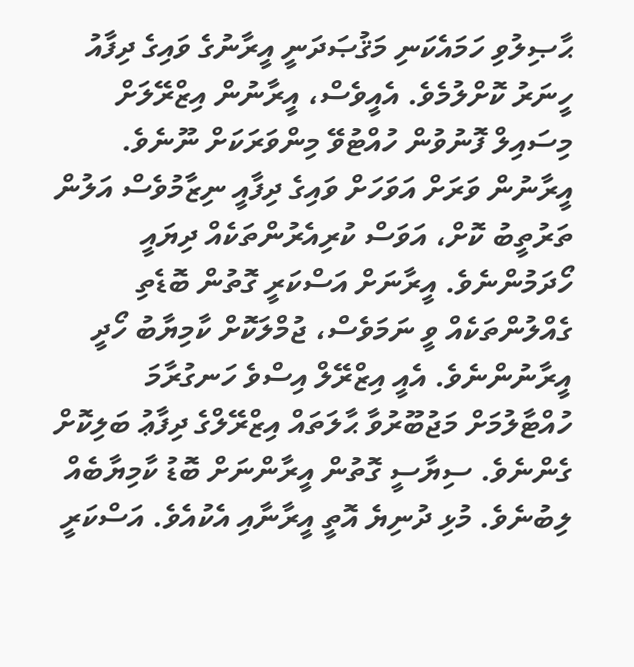ޙާޞިލުވި ހަމައެކަނި މަޤުޞަދަނީ އީރާނުގެ ވައިގެ ދިފާއު ހީނަރު ކޮށްލުމެވެ. އެއީވެސް، އީރާނުން އިޒްރޭލަށް މިސައިލް ފޮނުވުން ހުއްޓުވޭ މިންވަރަކަށް ނޫނެވެ. އީރާނުން ވަރަށް އަވަހަށް ވައިގެ ދިފާއީ ނިޒާމުވެސް އަލުން ތަރުތީބު ކޮށް، އަވަސް ކުރިއެރުންތަކެއް ދިޔައީ ހޯދަމުންނެވެ. އީރާނަށް އަސްކަރީ ގޮތުން ބޮޑެތި ގެއްލުންތަކެއް ވީ ނަމަވެސް، ޖުމްލަކޮށް ކާމިޔާބު ހޯދީ އީރާނުންނެވެ. އެއީ އިޒްރޭލް އިސްވެ ހަނގުރާމަ ހުއްޓާލުމަށް މަޖުބޫރުވާ ޙާލަތައް އިޒްރޭލްގެ ދިފާޢު ބަލިކޮށް ގެންނެވެ. ސިޔާސީ ގޮތުން އީރާންނަށް ބޮޑު ކާމިޔާބެއް ލިބުނެވެ. މުޅި ދުނިޔެ އޮތީ އީރާނާއި އެކުއެވެ. އަސްކަރީ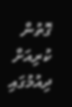ގޮތުން ކުރިއަށް ދިއުމުގައި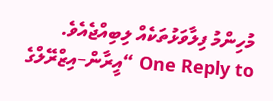މުހިންމު ފިލާވަޅުތަކެއް ލިބިއްޖެއެވެ.
One Reply to “އީރާން–އިޒްރޭލްގެ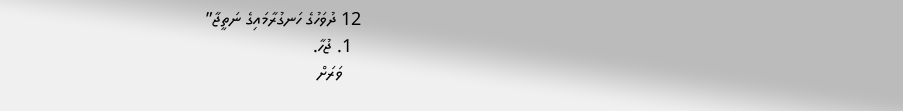12 ދުވަހުގެ ހަނގުރާމައިގެ ނަތީޖާ”
  1. ޖުހާ.
    ވަރަށް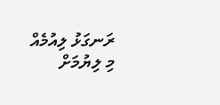ރަނގަޅު ލިއުމެއް
މި ލިޔުމަށް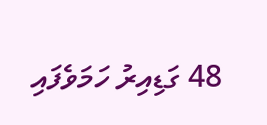48 ގަޑިއިރު ހަމަވެފައި